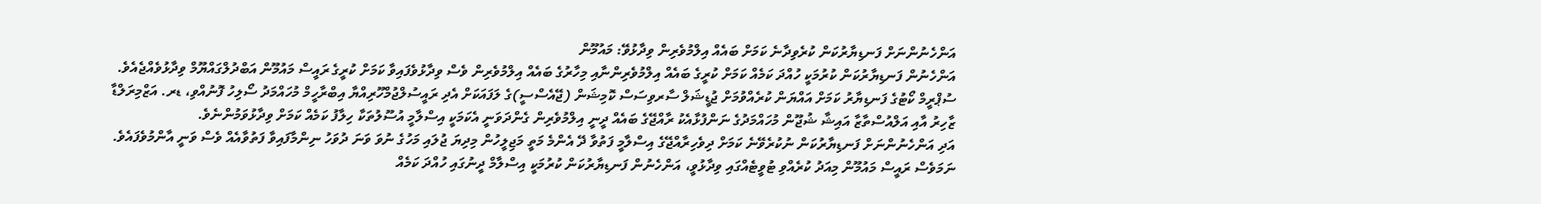އަންހެނުންނަށް ފަނޑިޔާރުކަން ކުރެވިދާނެ ކަމަށް ބައެއް އިލްމުވެރިން ވިދާޅުވޭ: މައުމޫން
އަންހެނުން ފަނޑިޔާރުކަން ކުރުމަކީ ހުއްދަ ކަމެއް ކަމަށް ކުރީގެ ބައެއް އިލްމުވެރިންނާއި މިހާރުގެ ބައެއް އިލްމުވެރިން ވެސް ވިދާޅުވެފައިވާ ކަމަށް ކުރީގެ ރައީސް މައުމޫން އަބްދުލްގައްޔޫމް ވިދާޅުވެއްޖެއެވެ.
ސުޕްރީމް ކޯޓުގެ ފަނޑިޔާރު ކަމަށް އައްޔަން ކުރެއްވުމަށް ޖުޑީޝަލް ސާރވިސަސް ކޮމިޝަން (ޖޭއެސްސީ)ގެ ލަފައަކަށް އެދި ރައީސުލްޖުމްހޫރިއްޔާ އިބްރާހީމް މުހައްމަދު ސޯލިހު ފޮނުއްވި، ޑރ. އަޒްމިރަލްޑާ ޒާހިރު އާއި އަލްއުސްތާޒާ އައިޝާ ޝުޖޫން މުހައްމަދުގެ ނަންފުޅާއެކު ރާއްޖޭގެ ބައެއް ދީނީ އިލްމުވެރިން ގެންދަވަނީ އެކަމަކީ އިސްލާމީ އުސޫލުތަކާ ހިލާފު ކަމެއް ކަމަށް ވިދާޅުވަމުންނެވެ.
އަދި އަންހެނުންނަށް ފަނޑިޔާރުކަން ނުކުރެވޭނެ ކަމަށް ދިވެހިރާއްޖޭގެ އިސްލާމީ ފަތުވާ ދޭ އެންމެ މަތީ މަޖިލީހުން މިދިޔަ ޖުލައި މަހުގެ ނުވަ ވަނަ ދުވަހު ނިންމާފައިވާ ފަތުވާއެއް ވެސް ވަނީ އާންމުވެފައެވެ.
ނަމަވެސް ރައީސް މައުމޫން މިއަދު ކުރެއްވި ޓުވީޓެއްގައި ވިދާޅުވީ، އަންހެނުން ފަނޑިޔާރުކަން ކުރުމަކީ އިސްލާމް ދީނުގައި ހުއްދަ ކަމެއް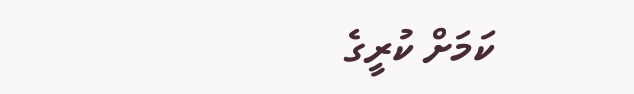ކަމަށް ކުރީގެ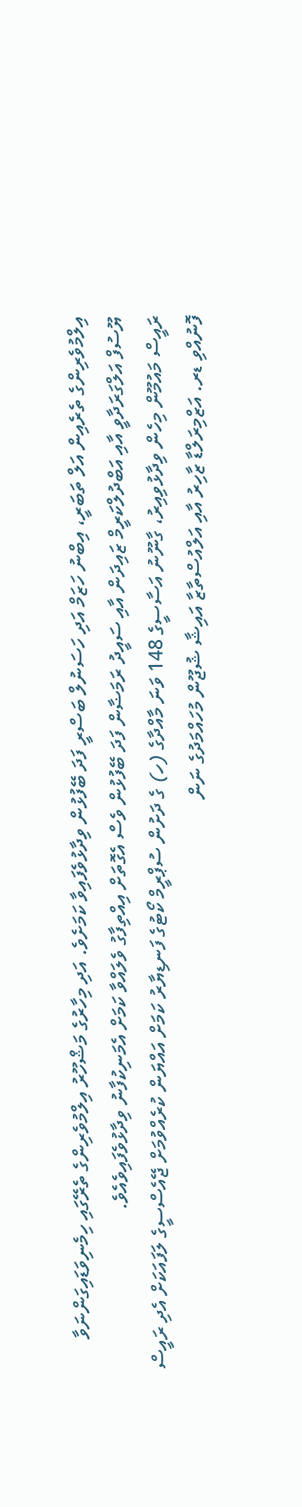އިލްމުވެރިންގެ ތެރެއިން އަލް ތަބަރީ، އިބްނު ހަޒަމް އަދި ހަސަނުލް ބަސްރީ ފަދަ ބޭފުޅުން ވިދާޅުވެފައިވާ ކަމަށެވެ. އަދި މިހާރުގެ މަޝްހޫރު އިލްމުވެރިންގެ ތެރޭގައި ހިމެނިވަޑައިގަންނަވާ ޔޫސުފް އަލްގަރަދާވީ އާއި އަބްދުލްކަރީމް ޒައިދަން އާއި ސައީދު ރަމަޟާން ފަދަ ބޭފުޅުން ވެސް އެގޮތަށް އިއްތިފާގު ވެލައްވާ ކަމަށް އެމަނިކުފާނު ވިދާޅުވެފައިވެއެވެ.
ރައީސް މައުމޫން މިހެން ވިދާޅުވިއިރު، ގާނޫނު އަސާސީގެ 148 ވަނަ މާއްދާގެ (ހ) ގެ ދަށުން ސުޕްރީމް ކޯޓުގެ ފަނޑިޔާރު ކަމަށް އައްޔަން ކުރެއްވުމަށް ޖޭއެސްސީގެ ލަފައަކަށް އެދި ރައީސް ފޮނުއްވި ޑރ. އަޒްމިރަލްޑާ ޒާހިރު އާއި އަލްއުސްތާޒާ އައިޝާ ޝުޖޫން މުހައްމަދުގެ ނަން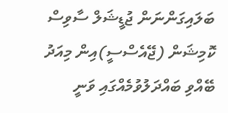ބަލައިގަންނަން ޖުޑީޝަލް ސާވިސް ކޮމިޝަން (ޖޭއެސްސީ)އިން މިއަދު ބޭއްވި ބައްދަލުވުމެއްގައި ވަނީ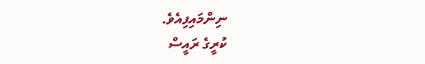ނިންމައިފިއެވެ.
ކުރީގެ ރައީސް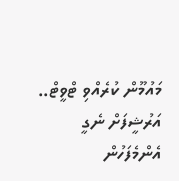މައުމޫން ކުރެއްވި ޓްވީޓް..
އަރުޝީފަށް ނެގީ
އެންމެފަހުން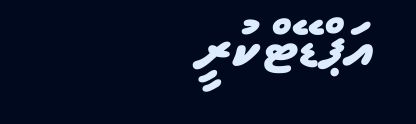އަޕްޑޭޓްކުރީ